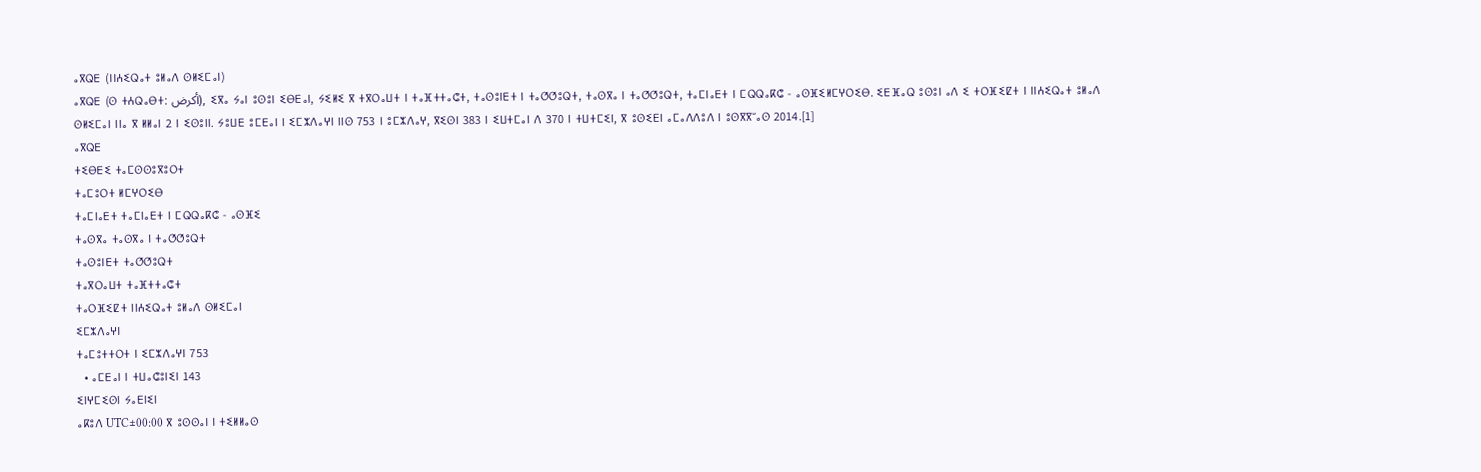ⴰⴳⵕⴹ (ⵏⵏⵄⵉⵕⴰⵜ ⵓⵍⴰⴷ ⵙⵍⵉⵎⴰⵏ)
ⴰⴳⵕⴹ (ⵙ ⵜⵄⵕⴰⴱⵜ: أكرض), ⵉⴳⴰ ⵢⴰⵏ ⵓⵙⵓⵏ ⵉⴱⴹⴰⵏ, ⵢⵉⵍⵉ ⴳ ⵜⴳⵔⴰⵡⵜ ⵏ ⵜⴰⴼⵜⵜⴰⵛⵜ, ⵜⴰⵙⵓⵏⴹⵜ ⵏ ⵜⴰⵚⵚⵓⵕⵜ, ⵜⴰⵙⴳⴰ ⵏ ⵜⴰⵚⵚⵓⵕⵜ, ⵜⴰⵎⵏⴰⴹⵜ ⵏ ⵎⵕⵕⴰⴽⵛ - ⴰⵙⴼⵉⵍⵎⵖⵔⵉⴱ. ⵉⴹⴼⴰⵕ ⵓⵙⵓⵏ ⴰⴷ ⵉ ⵜⵔⴼⵉⵇⵜ ⵏ ⵏⵏⵄⵉⵕⴰⵜ ⵓⵍⴰⴷ ⵙⵍⵉⵎⴰⵏ ⵏⵏⴰ ⴳ ⵍⵍⴰⵏ 2 ⵏ ⵉⵙⵓⵏⵏ. ⵢⵓⵡⴹ ⵓⵎⴹⴰⵏ ⵏ ⵉⵎⵣⴷⴰⵖⵏ ⵏⵏⵙ 753 ⵏ ⵓⵎⵣⴷⴰⵖ, ⴳⵉⵙⵏ 383 ⵏ ⵉⵡⵜⵎⴰⵏ ⴷ 370 ⵏ ⵜⵡⵜⵎⵉⵏ, ⴳ ⵓⵙⵉⴹⵏ ⴰⵎⴰⴷⴷⵓⴷ ⵏ ⵓⵙⴳⴳⵯⴰⵙ 2014.[1]
ⴰⴳⵕⴹ
ⵜⵉⴱⴹⵉ ⵜⴰⵎⵙⵙⵓⴳⵓⵔⵜ
ⵜⴰⵎⵓⵔⵜ ⵍⵎⵖⵔⵉⴱ
ⵜⴰⵎⵏⴰⴹⵜ ⵜⴰⵎⵏⴰⴹⵜ ⵏ ⵎⵕⵕⴰⴽⵛ - ⴰⵙⴼⵉ
ⵜⴰⵙⴳⴰ ⵜⴰⵙⴳⴰ ⵏ ⵜⴰⵚⵚⵓⵕⵜ
ⵜⴰⵙⵓⵏⴹⵜ ⵜⴰⵚⵚⵓⵕⵜ
ⵜⴰⴳⵔⴰⵡⵜ ⵜⴰⴼⵜⵜⴰⵛⵜ
ⵜⴰⵔⴼⵉⵇⵜ ⵏⵏⵄⵉⵕⴰⵜ ⵓⵍⴰⴷ ⵙⵍⵉⵎⴰⵏ
ⵉⵎⵣⴷⴰⵖⵏ
ⵜⴰⵎⵓⵜⵜⵔⵜ ⵏ ⵉⵎⵣⴷⴰⵖⵏ 753
  • ⴰⵎⴹⴰⵏ ⵏ ⵜⵡⴰⵛⵓⵏⵉⵏ 143
ⵉⵏⵖⵎⵉⵙⵏ ⵢⴰⴹⵏⵉⵏ
ⴰⴽⵓⴷ UTC±00:00 ⴳ ⵓⵙⵙⴰⵏ ⵏ ⵜⵉⵍⵍⴰⵙ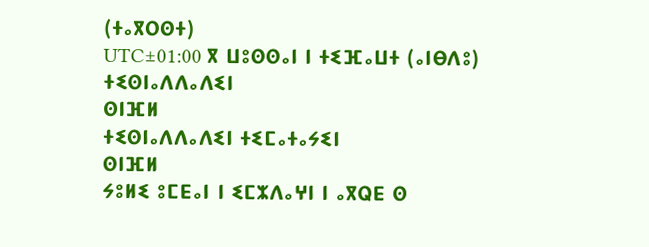(ⵜⴰⴳⵔⵙⵜ)
UTC±01:00 ⴳ ⵡⵓⵙⵙⴰⵏ ⵏ ⵜⵉⴼⴰⵡⵜ (ⴰⵏⴱⴷⵓ)
ⵜⵉⵙⵏⴰⴷⴷⴰⴷⵉⵏ
ⵙⵏⴼⵍ
ⵜⵉⵙⵏⴰⴷⴷⴰⴷⵉⵏ ⵜⵉⵎⴰⵜⴰⵢⵉⵏ
ⵙⵏⴼⵍ
ⵢⵓⵍⵉ ⵓⵎⴹⴰⵏ ⵏ ⵉⵎⵣⴷⴰⵖⵏ ⵏ ⴰⴳⵕⴹ ⵙ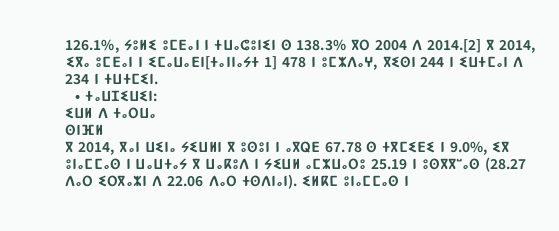126.1%, ⵢⵓⵍⵉ ⵓⵎⴹⴰⵏ ⵏ ⵜⵡⴰⵛⵓⵏⵉⵏ ⵙ 138.3% ⴳⵔ 2004 ⴷ 2014.[2] ⴳ 2014, ⵉⴳⴰ ⵓⵎⴹⴰⵏ ⵏ ⵉⵎⴰⵡⴰⴹⵏ[ⵜⴰⵏⵏⴰⵢⵜ 1] 478 ⵏ ⵓⵎⵣⴷⴰⵖ, ⴳⵉⵙⵏ 244 ⵏ ⵉⵡⵜⵎⴰⵏ ⴷ 234 ⵏ ⵜⵡⵜⵎⵉⵏ.
  • ⵜⴰⵡⵊⵉⵡⵉⵏ:
ⵉⵡⵍ ⴷ ⵜⴰⵔⵡⴰ
ⵙⵏⴼⵍ
ⴳ 2014, ⴳⴰⵏ ⵡⵉⵏⴰ ⵢⵉⵡⵍⵏ ⴳ ⵓⵙⵓⵏ ⵏ ⴰⴳⵕⴹ 67.78 ⵙ ⵜⴳⵎⵉⴹⵉ ⵏ 9.0%, ⵉⴳ ⵓⵏⴰⵎⵎⴰⵙ ⵏ ⵡⴰⵡⵜⴰⵢ ⴳ ⵡⴰⴽⵓⴷ ⵏ ⵢⵉⵡⵍ ⴰⵎⵣⵡⴰⵔⵓ 25.19 ⵏ ⵓⵙⴳⴳⵯⴰⵙ (28.27 ⴷⴰⵔ ⵉⵔⴳⴰⵣⵏ ⴷ 22.06 ⴷⴰⵔ ⵜⵙⴷⵏⴰⵏ). ⵉⵍⴽⵎ ⵓⵏⴰⵎⵎⴰⵙ ⵏ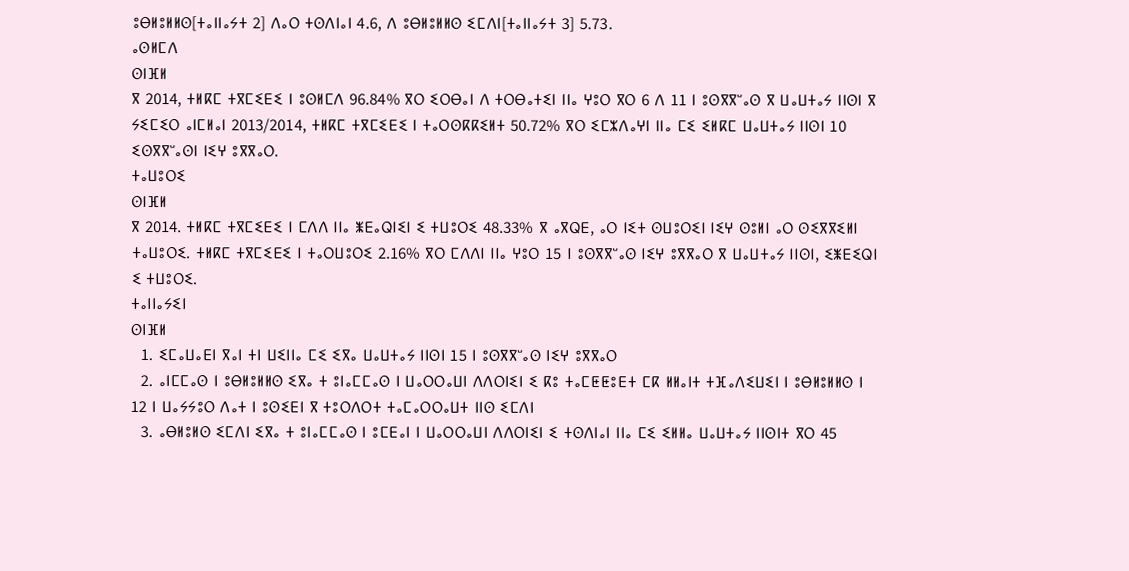ⵓⴱⵍⵓⵍⵍⵙ[ⵜⴰⵏⵏⴰⵢⵜ 2] ⴷⴰⵔ ⵜⵙⴷⵏⴰⵏ 4.6, ⴷ ⵓⴱⵍⵓⵍⵍⵙ ⵉⵎⴷⵏ[ⵜⴰⵏⵏⴰⵢⵜ 3] 5.73.
ⴰⵙⵍⵎⴷ
ⵙⵏⴼⵍ
ⴳ 2014, ⵜⵍⴽⵎ ⵜⴳⵎⵉⴹⵉ ⵏ ⵓⵙⵍⵎⴷ 96.84% ⴳⵔ ⵉⵔⴱⴰⵏ ⴷ ⵜⵔⴱⴰⵜⵉⵏ ⵏⵏⴰ ⵖⵓⵔ ⴳⵔ 6 ⴷ 11 ⵏ ⵓⵙⴳⴳⵯⴰⵙ ⴳ ⵡⴰⵡⵜⴰⵢ ⵏⵏⵙⵏ ⴳ ⵢⵉⵎⵉⵔ ⴰⵏⵎⵍⴰⵏ 2013/2014, ⵜⵍⴽⵎ ⵜⴳⵎⵉⴹⵉ ⵏ ⵜⴰⵔⵙⴽⴽⵉⵍⵜ 50.72% ⴳⵔ ⵉⵎⵣⴷⴰⵖⵏ ⵏⵏⴰ ⵎⵉ ⵉⵍⴽⵎ ⵡⴰⵡⵜⴰⵢ ⵏⵏⵙⵏ 10 ⵉⵙⴳⴳⵯⴰⵙⵏ ⵏⵉⵖ ⵓⴳⴳⴰⵔ.
ⵜⴰⵡⵓⵔⵉ
ⵙⵏⴼⵍ
ⴳ 2014. ⵜⵍⴽⵎ ⵜⴳⵎⵉⴹⵉ ⵏ ⵎⴷⴷ ⵏⵏⴰ ⵥⴹⴰⵕⵏⵉⵏ ⵉ ⵜⵡⵓⵔⵉ 48.33% ⴳ ⴰⴳⵕⴹ, ⴰⵔ ⵏⵉⵜ ⵙⵡⵓⵔⵉⵏ ⵏⵉⵖ ⵙⵓⵍⵏ ⴰⵔ ⵙⵉⴳⴳⵉⵍⵏ ⵜⴰⵡⵓⵔⵉ. ⵜⵍⴽⵎ ⵜⴳⵎⵉⴹⵉ ⵏ ⵜⴰⵔⵡⵓⵔⵉ 2.16% ⴳⵔ ⵎⴷⴷⵏ ⵏⵏⴰ ⵖⵓⵔ 15 ⵏ ⵓⵙⴳⴳⵯⴰⵙ ⵏⵉⵖ ⵓⴳⴳⴰⵔ ⴳ ⵡⴰⵡⵜⴰⵢ ⵏⵏⵙⵏ, ⵉⵥⴹⵉⵕⵏ ⵉ ⵜⵡⵓⵔⵉ.
ⵜⴰⵏⵏⴰⵢⵉⵏ
ⵙⵏⴼⵍ
  1. ⵉⵎⴰⵡⴰⴹⵏ ⴳⴰⵏ ⵜⵏ ⵡⵉⵏⵏⴰ ⵎⵉ ⵉⴳⴰ ⵡⴰⵡⵜⴰⵢ ⵏⵏⵙⵏ 15 ⵏ ⵓⵙⴳⴳⵯⴰⵙ ⵏⵉⵖ ⵓⴳⴳⴰⵔ
  2. ⴰⵏⵎⵎⴰⵙ ⵏ ⵓⴱⵍⵓⵍⵍⵙ ⵉⴳⴰ ⵜ ⵓⵏⴰⵎⵎⴰⵙ ⵏ ⵡⴰⵔⵔⴰⵡⵏ ⴷⴷⵔⵏⵉⵏ ⵉ ⴽⵓ ⵜⴰⵎⵟⵟⵓⴹⵜ ⵎⴽ ⵍⵍⴰⵏⵜ ⵜⴼⴰⴷⵉⵡⵉⵏ ⵏ ⵓⴱⵍⵓⵍⵍⵙ ⵏ 12 ⵏ ⵡⴰⵢⵢⵓⵔ ⴷⴰⵜ ⵏ ⵓⵙⵉⴹⵏ ⴳ ⵜⵓⵔⴷⵔⵜ ⵜⴰⵎⴰⵔⵔⴰⵡⵜ ⵏⵏⵙ ⵉⵎⴷⵏ
  3. ⴰⴱⵍⵓⵍⵙ ⵉⵎⴷⵏ ⵉⴳⴰ ⵜ ⵓⵏⴰⵎⵎⴰⵙ ⵏ ⵓⵎⴹⴰⵏ ⵏ ⵡⴰⵔⵔⴰⵡⵏ ⴷⴷⵔⵏⵉⵏ ⵉ ⵜⵙⴷⵏⴰⵏ ⵏⵏⴰ ⵎⵉ ⵉⵍⵍⴰ ⵡⴰⵡⵜⴰⵢ ⵏⵏⵙⵏⵜ ⴳⵔ 45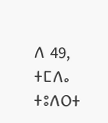ⴷ 49, ⵜⵎⴷⴰ ⵜⵓⴷⵔⵜ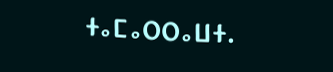ⵜⴰⵎⴰⵔⵔⴰⵡⵜ.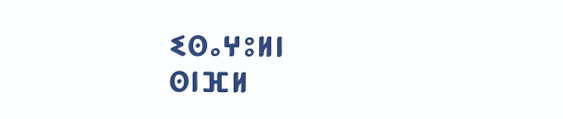ⵉⵙⴰⵖⵓⵍⵏ
ⵙⵏⴼⵍ